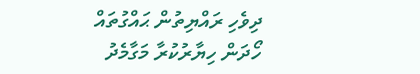ދިވެހި ރައްޔިތުން ޙައްގުތައް ހޯދަން ހިޔާރުކުރާ މަގާމެދު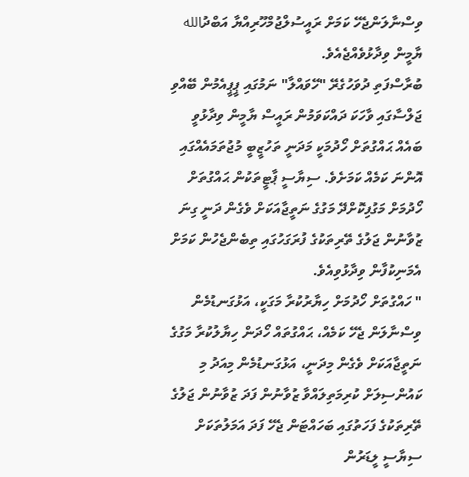ވިސްނާލަންޖެހޭ ކަމަށް ރައީސުލްޖުމްހޫރިއްޔާ އަބްދުالله ޔާމީން ވިދާޅުވެއްޖެއެވެ.
ބުރާސްފަތި ދުވަހުގެރޭ "ހޭވައްލާ" ނަމުގައި ޕީޕީއެމުން ބޭއްވި ޖަލްސާގައި ވާހަކަ ދައްކަވަމުން ރައީސް ޔާމީން ވިދާޅުވީ ބައެއް ޙައްގުތަށް ހޯދުމަކީ މަދަނީ ތަހުޒީބީ މުޖުތަމައެއްގައި އޮންނަ ކަމެއް ކަމަށެވެ. ސިޔާސީ ޕާޓީތަކުން ޙައްގުތަށް ހޯދުމަށް މަގުފިކޮށްދޭ މަގުގެ ނަތީޖާއަކަށް ވެގެން ދަނީ ގިނަ ޒުވާނުން ޖަލުގެ ތޭރިތަކުގެ ފުރަގަހުގައި ތިބެންޖެހުން ކަމަށް އެމަނިކުފާން ވިދާޅުވިއެވެ.
" ހައްގުތަށް ހޯދުމަށް ހިޔާރުކުރާ މަގަކީ، އަޅުގަނޑުމެން ވިސްނާލަން ޖެހޭ ކަމެއް، ޙައްގުތައް ހޯދަން ހިޔާލުކުރާ މަގުގެ ނަތީޖާއަކަށް ވެގެން މިދަނީ، އަޅުގަނޑުމެން މިއަދު މި ކައުންސިލަށް ކުރިމަތިލައްވާ ޒުވާނުން ފަދަ ޒުވާނުން ޖަލުގެ ތޭރިތަކުގެ ފަހަތުގައި ބަހައްޓަން ޖެހޭ ފަދަ އަމަލުތަކަށް ސިޔާސީ ލީޑަރުން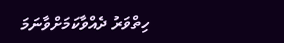ހިތްވަރު ދެއްވާކަމަށްވާނަމަ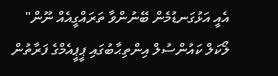އެއީ އަޅުގަނޑުމެން ބޭނުންވާ ތަރައްގީއެއް ނޫން" ލޯކަލް ކައުންސުލް އިންތިޙާބުގައި ޕީޕީއެމްގެ ފަރާތުން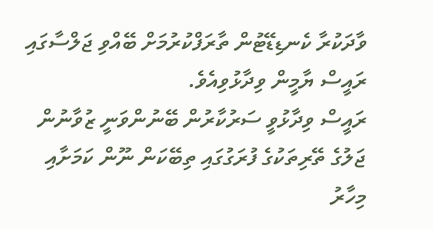ވާދަކުރާ ކެނޑިޑޭޓުން ތާރަފްކުރުމަށް ބޭއްވި ޖަލްސާގައި ރައީސް ޔާމީން ވިދާޅުވިއެވެ.
ރައީސް ވިދާޅުވީ ސަރުކާރުން ބޭނުންވަނީ ޒުވާނުން ޖަލުގެ ތޭރިތަކުގެ ފުރަގުގައި ތިބޭކަން ނޫން ކަމަށާއި މިހާރު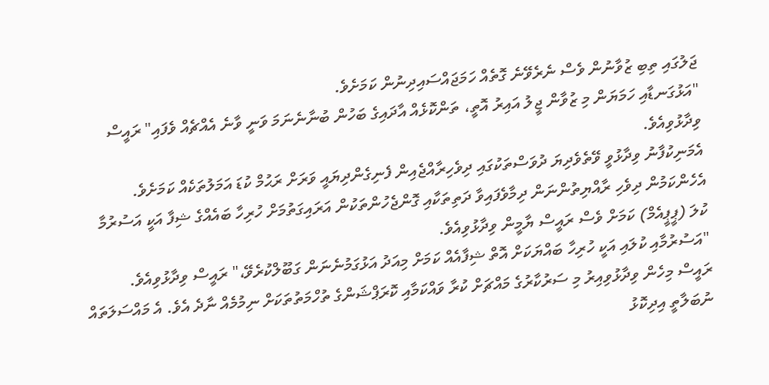ޖަލުގައި ތިބި ޒުވާނުން ވެސް ނެރެވޭނެ ގޮތެއް ހަމަޖައްސައިދިނުން ކަމަށެވެ.
"އަޅުގަނޑާއި ހަމަޔަން މި ޒުވާން ޖީލު އައިރު އޮތީ، ތަންކޮޅެއް އާދައިގެ ބަހުން ބުނާނެނަމަ ވަނީ ވާނެ އެއްޗެއް ވެފައި" ރައީސް ވިދާޅުވިއެވެ.
އެމަނިކުފާނު ވިދާޅުވީ ވޭތެވެދިޔަ ދުވަސްތަކުގައި ދިވެހިރާއްޖެއިން ފެނިގެންދިޔައީ ވަރަށް ރަޙުމް ކުޑަ އަމަލުތަކެއް ކަމަށެވެ. އެހެންކަމުން ދިވެހި ރާއްޔިތުންނަން ދިމާވެފައިވާ ދަތިތަކާއި ގޮންޖެހުންތަކުން އަރައިގަތުމަށް ހުރިހާ ބައެއްގެ ޝިފާ އަކީ އަސުރުމާ ކުލަ (ޕީޕީއެމް) ކަމަށް ވެސް ރައީސް ޔާމީން ވިދާޅުވިއެވެ.
"އަސުރުމާއި ކުލައި އަކީ ހުރިހާ ބައްޔަކަށް އޮތް ޝިފާއެއް ކަމަށް މިއަދު އަޅުގަމުނެނަން ގަބޫލްކުރެވޭ،" ރައީސް ވިދާޅުވިއެވެ.
ރައީސް މިހެން ވިދާޅުވިއިރު މި ސަރުކާރުގެ މައްޗަށް ކުރާ ވައްކަމާއި ކޮރަޕްޝަންގެ ތުހްމަތުތަކަށް ނިމުމެއް ނާދެ އެވެ. އެ މައްސަލަތައް ނުބަލާތީ އިދިކޮޅު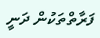ފަރާތްތަކުން ދަނީ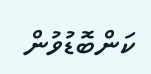ކަންބޮޑުވުން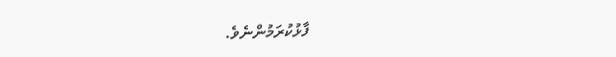ފާޅުކުރަމުންނެވެ.